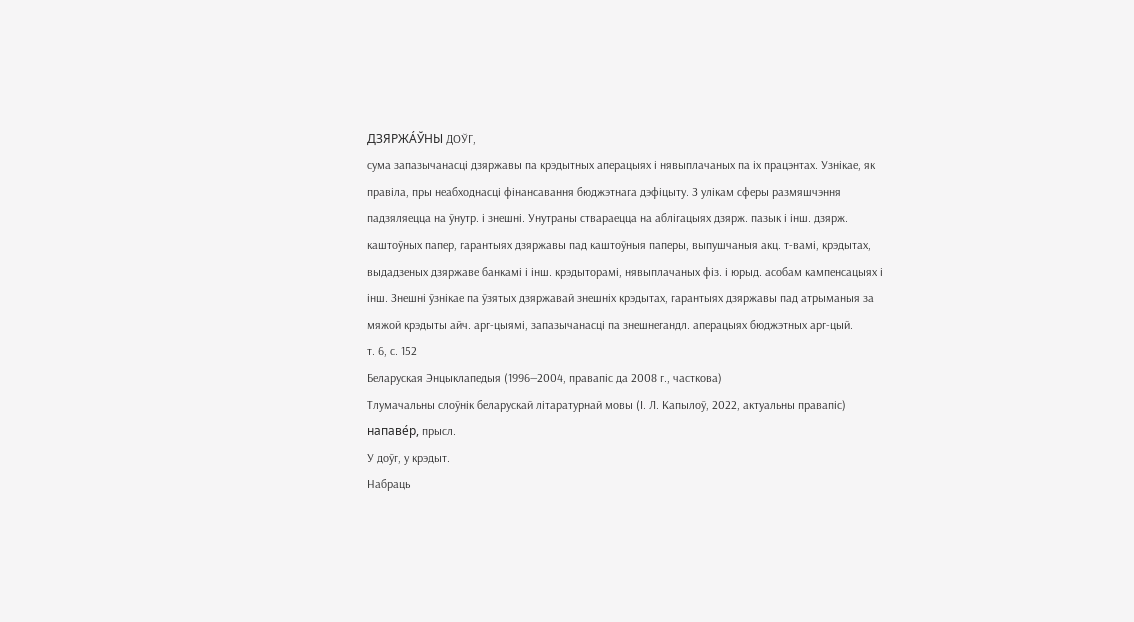ДЗЯРЖА́ЎНЫ ДОЎГ,
сума запазычанасці дзяржавы па крэдытных аперацыях і нявыплачаных па іх працэнтах. Узнікае, як правіла, пры неабходнасці фінансавання бюджэтнага дэфіцыту. З улікам сферы размяшчэння падзяляецца на ўнутр. і знешні. Унутраны ствараецца на аблігацыях дзярж. пазык і інш. дзярж. каштоўных папер, гарантыях дзяржавы пад каштоўныя паперы, выпушчаныя акц. т-вамі, крэдытах, выдадзеных дзяржаве банкамі і інш. крэдыторамі, нявыплачаных фіз. і юрыд. асобам кампенсацыях і інш. Знешні ўзнікае па ўзятых дзяржавай знешніх крэдытах, гарантыях дзяржавы пад атрыманыя за мяжой крэдыты айч. арг-цыямі, запазычанасці па знешнегандл. аперацыях бюджэтных арг-цый.
т. 6, с. 152
Беларуская Энцыклапедыя (1996—2004, правапіс да 2008 г., часткова)
Тлумачальны слоўнік беларускай літаратурнай мовы (І. Л. Капылоў, 2022, актуальны правапіс)
напаве́р, прысл.
У доўг, у крэдыт.
Набраць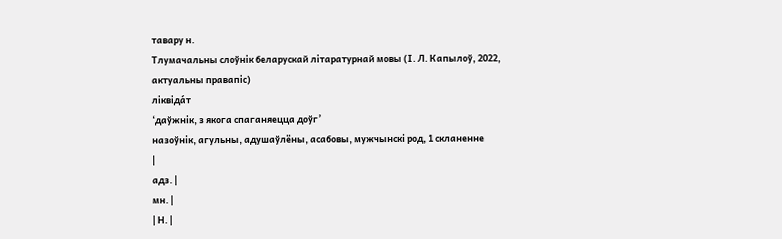тавару н.
Тлумачальны слоўнік беларускай літаратурнай мовы (І. Л. Капылоў, 2022, актуальны правапіс)
ліквіда́т
‘даўжнік, з якога спаганяецца доўг’
назоўнік, агульны, адушаўлёны, асабовы, мужчынскі род, 1 скланенне
|
адз. |
мн. |
| Н. |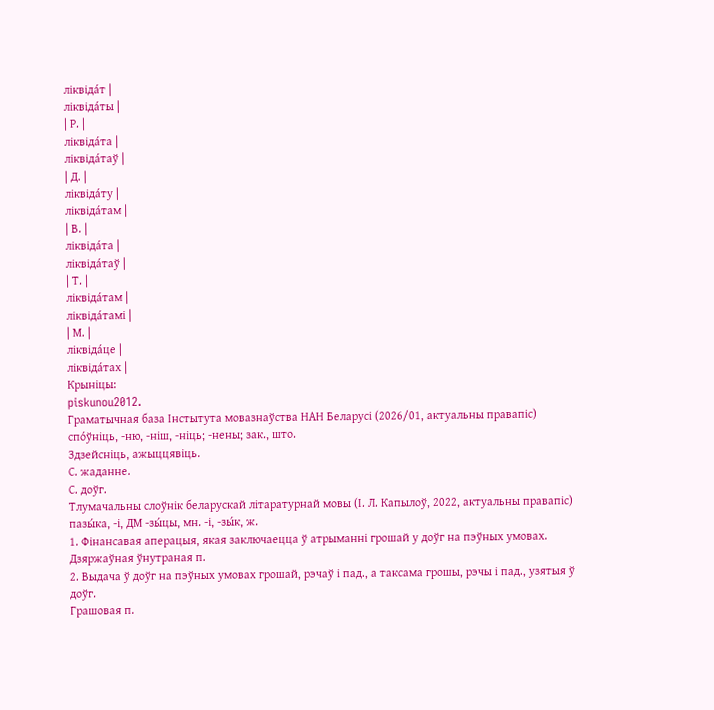ліквіда́т |
ліквіда́ты |
| Р. |
ліквіда́та |
ліквіда́таў |
| Д. |
ліквіда́ту |
ліквіда́там |
| В. |
ліквіда́та |
ліквіда́таў |
| Т. |
ліквіда́там |
ліквіда́тамі |
| М. |
ліквіда́це |
ліквіда́тах |
Крыніцы:
piskunou2012.
Граматычная база Інстытута мовазнаўства НАН Беларусі (2026/01, актуальны правапіс)
спо́ўніць, -ню, -ніш, -ніць; -нены; зак., што.
Здзейсніць, ажыццявіць.
С. жаданне.
С. доўг.
Тлумачальны слоўнік беларускай літаратурнай мовы (І. Л. Капылоў, 2022, актуальны правапіс)
пазы́ка, -і, ДМ -зы́цы, мн. -і, -зы́к, ж.
1. Фінансавая аперацыя, якая заключаецца ў атрыманні грошай у доўг на пэўных умовах.
Дзяржаўная ўнутраная п.
2. Выдача ў доўг на пэўных умовах грошай, рэчаў і пад., а таксама грошы, рэчы і пад., узятыя ў доўг.
Грашовая п.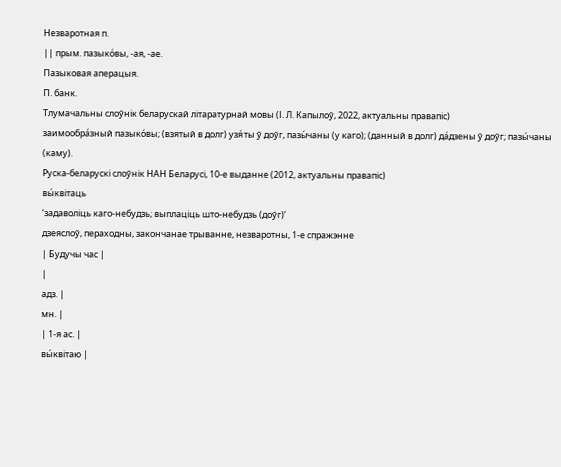Незваротная п.
|| прым. пазыко́вы, -ая, -ае.
Пазыковая аперацыя.
П. банк.
Тлумачальны слоўнік беларускай літаратурнай мовы (І. Л. Капылоў, 2022, актуальны правапіс)
заимообра́зный пазыко́вы; (взятый в долг) узя́ты ў доўг, пазы́чаны (у каго); (данный в долг) да́дзены ў доўг; пазы́чаны (каму).
Руска-беларускі слоўнік НАН Беларусі, 10-е выданне (2012, актуальны правапіс)
вы́квітаць
‘задаволіць каго-небудзь; выплаціць што-небудзь (доўг)’
дзеяслоў, пераходны, закончанае трыванне, незваротны, 1-е спражэнне
| Будучы час |
|
адз. |
мн. |
| 1-я ас. |
вы́квітаю |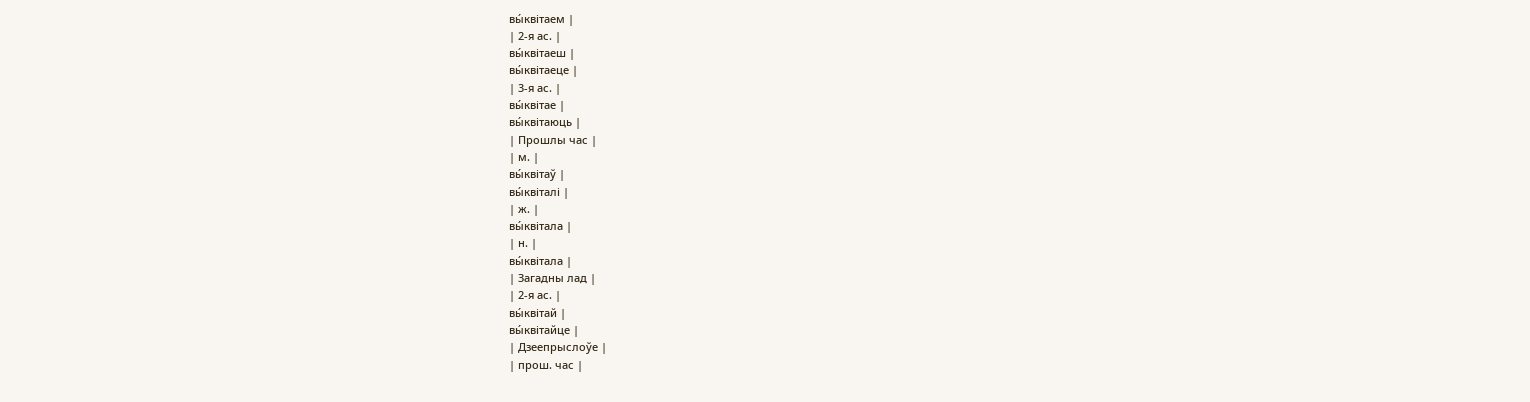вы́квітаем |
| 2-я ас. |
вы́квітаеш |
вы́квітаеце |
| 3-я ас. |
вы́квітае |
вы́квітаюць |
| Прошлы час |
| м. |
вы́квітаў |
вы́квіталі |
| ж. |
вы́квітала |
| н. |
вы́квітала |
| Загадны лад |
| 2-я ас. |
вы́квітай |
вы́квітайце |
| Дзеепрыслоўе |
| прош. час |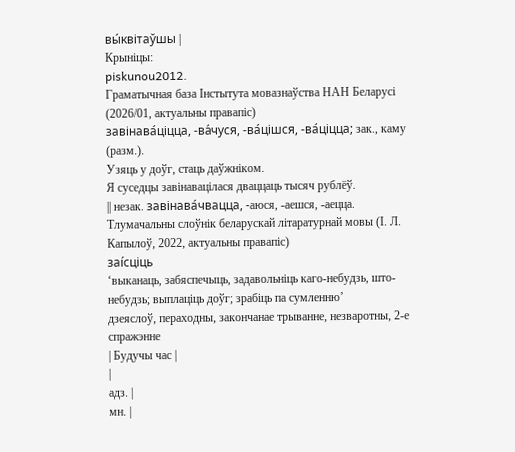вы́квітаўшы |
Крыніцы:
piskunou2012.
Граматычная база Інстытута мовазнаўства НАН Беларусі (2026/01, актуальны правапіс)
завінава́ціцца, -ва́чуся, -ва́цішся, -ва́ціцца; зак., каму (разм.).
Узяць у доўг, стаць даўжніком.
Я суседцы завінавацілася дваццаць тысяч рублёў.
|| незак. завінава́чвацца, -аюся, -аешся, -аецца.
Тлумачальны слоўнік беларускай літаратурнай мовы (І. Л. Капылоў, 2022, актуальны правапіс)
заі́сціць
‘выканаць, забяспечыць, задавольніць каго-небудзь, што-небудзь; выплаціць доўг; зрабіць па сумленню’
дзеяслоў, пераходны, закончанае трыванне, незваротны, 2-е спражэнне
| Будучы час |
|
адз. |
мн. |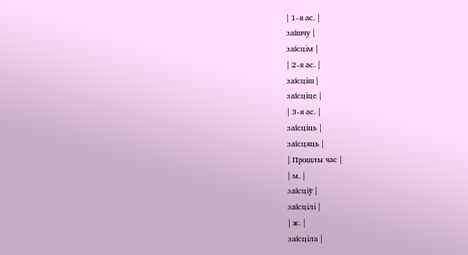| 1-я ас. |
заі́шчу |
заі́сцім |
| 2-я ас. |
заі́сціш |
заі́сціце |
| 3-я ас. |
заі́сціць |
заі́сцяць |
| Прошлы час |
| м. |
заі́сціў |
заі́сцілі |
| ж. |
заі́сціла |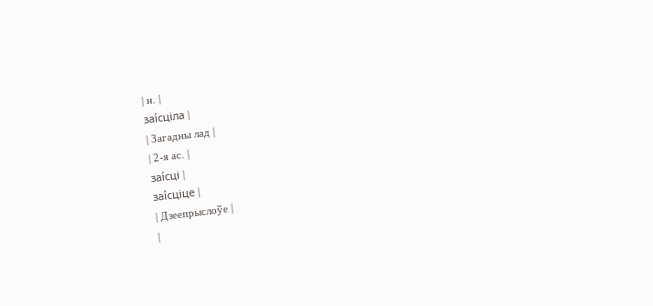| н. |
заі́сціла |
| Загадны лад |
| 2-я ас. |
заі́сці |
заі́сціце |
| Дзеепрыслоўе |
|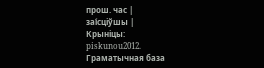прош. час |
заі́сціўшы |
Крыніцы:
piskunou2012.
Граматычная база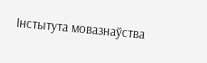Інстытута мовазнаўства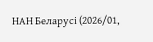НАН Беларусі (2026/01,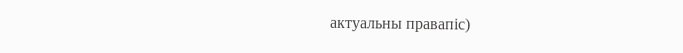актуальны правапіс)